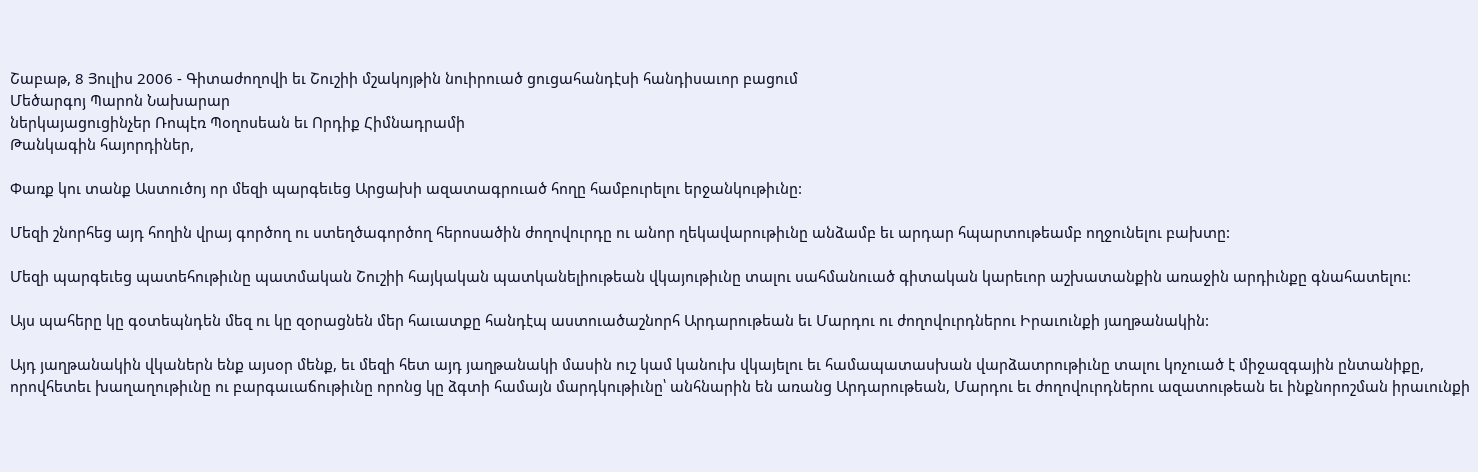Շաբաթ, 8 Յուլիս 2006 - Գիտաժողովի եւ Շուշիի մշակոյթին նուիրուած ցուցահանդէսի հանդիսաւոր բացում
Մեծարգոյ Պարոն Նախարար
ներկայացուցինչեր Ռոպէռ Պօղոսեան եւ Որդիք Հիմնադրամի
Թանկագին հայորդիներ,

Փառք կու տանք Աստուծոյ որ մեզի պարգեւեց Արցախի ազատագրուած հողը համբուրելու երջանկութիւնը:

Մեզի շնորհեց այդ հողին վրայ գործող ու ստեղծագործող հերոսածին ժողովուրդը ու անոր ղեկավարութիւնը անձամբ եւ արդար հպարտութեամբ ողջունելու բախտը:

Մեզի պարգեւեց պատեհութիւնը պատմական Շուշիի հայկական պատկանելիութեան վկայութիւնը տալու սահմանուած գիտական կարեւոր աշխատանքին առաջին արդիւնքը գնահատելու:

Այս պահերը կը գօտեպնդեն մեզ ու կը զօրացնեն մեր հաւատքը հանդէպ աստուածաշնորհ Արդարութեան եւ Մարդու ու ժողովուրդներու Իրաւունքի յաղթանակին:

Այդ յաղթանակին վկաներն ենք այսօր մենք, եւ մեզի հետ այդ յաղթանակի մասին ուշ կամ կանուխ վկայելու եւ համապատասխան վարձատրութիւնը տալու կոչուած է միջազգային ընտանիքը, որովհետեւ խաղաղութիւնը ու բարգաւաճութիւնը որոնց կը ձգտի համայն մարդկութիւնը՝ անհնարին են առանց Արդարութեան, Մարդու եւ ժողովուրդներու ազատութեան եւ ինքնորոշման իրաւունքի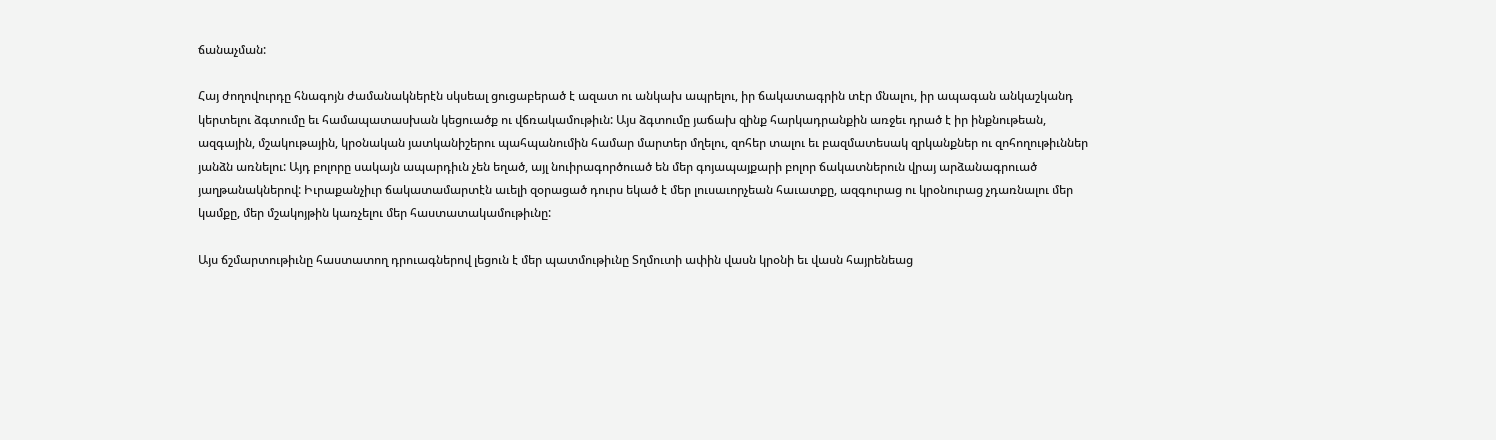ճանաչման:

Հայ ժողովուրդը հնագոյն ժամանակներէն սկսեալ ցուցաբերած է ազատ ու անկախ ապրելու, իր ճակատագրին տէր մնալու, իր ապագան անկաշկանդ կերտելու ձգտումը եւ համապատասխան կեցուածք ու վճռակամութիւն: Այս ձգտումը յաճախ զինք հարկադրանքին առջեւ դրած է իր ինքնութեան, ազգային, մշակութային, կրօնական յատկանիշերու պահպանումին համար մարտեր մղելու, զոհեր տալու եւ բազմատեսակ զրկանքներ ու զոհողութիւններ յանձն առնելու: Այդ բոլորը սակայն ապարդիւն չեն եղած, այլ նուիրագործուած են մեր գոյապայքարի բոլոր ճակատներուն վրայ արձանագրուած յաղթանակներով: Իւրաքանչիւր ճակատամարտէն աւելի զօրացած դուրս եկած է մեր լուսաւորչեան հաւատքը, ազգուրաց ու կրօնուրաց չդառնալու մեր կամքը, մեր մշակոյթին կառչելու մեր հաստատակամութիւնը:

Այս ճշմարտութիւնը հաստատող դրուագներով լեցուն է մեր պատմութիւնը Տղմուտի ափին վասն կրօնի եւ վասն հայրենեաց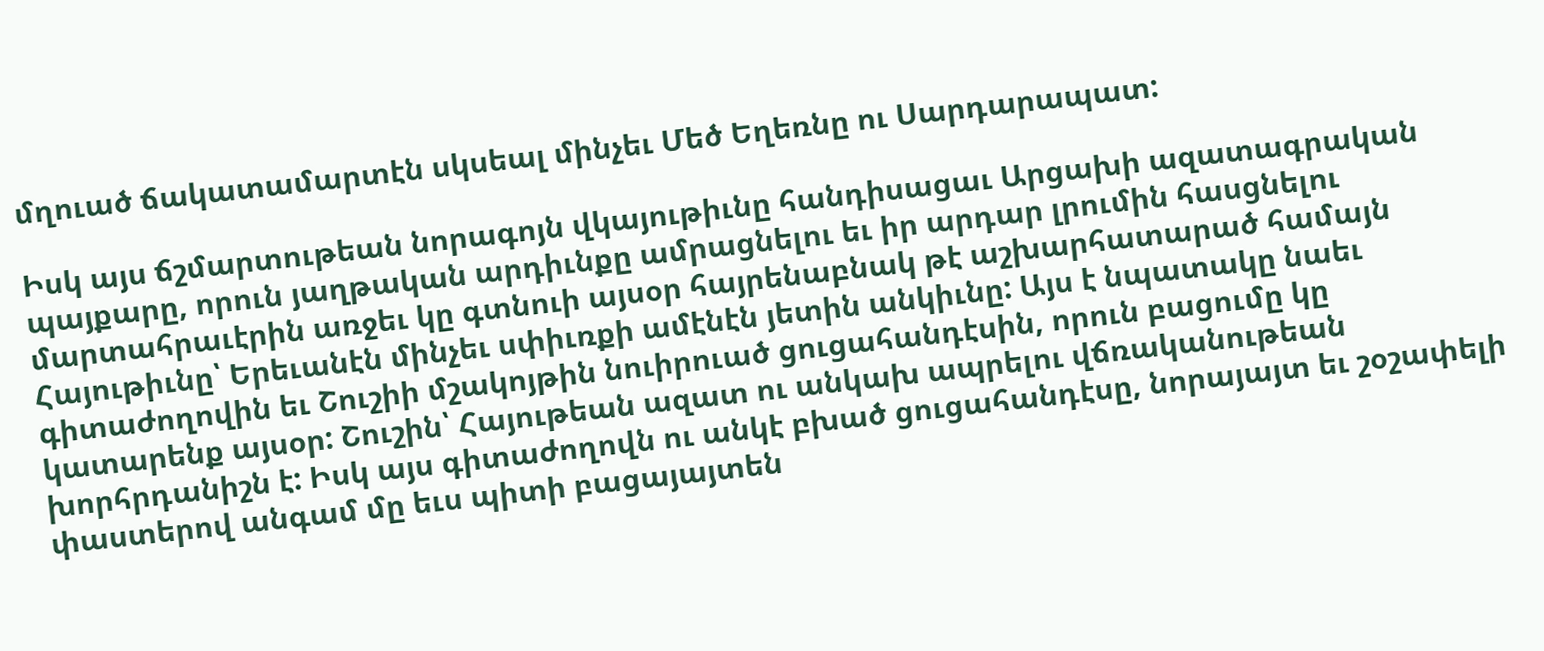մղուած ճակատամարտէն սկսեալ մինչեւ Մեծ Եղեռնը ու Սարդարապատ:

Իսկ այս ճշմարտութեան նորագոյն վկայութիւնը հանդիսացաւ Արցախի ազատագրական պայքարը, որուն յաղթական արդիւնքը ամրացնելու եւ իր արդար լրումին հասցնելու մարտահրաւէրին առջեւ կը գտնուի այսօր հայրենաբնակ թէ աշխարհատարած համայն Հայութիւնը՝ Երեւանէն մինչեւ սփիւռքի ամէնէն յետին անկիւնը: Այս է նպատակը նաեւ գիտաժողովին եւ Շուշիի մշակոյթին նուիրուած ցուցահանդէսին, որուն բացումը կը կատարենք այսօր: Շուշին՝ Հայութեան ազատ ու անկախ ապրելու վճռականութեան խորհրդանիշն է: Իսկ այս գիտաժողովն ու անկէ բխած ցուցահանդէսը, նորայայտ եւ շօշափելի փաստերով անգամ մը եւս պիտի բացայայտեն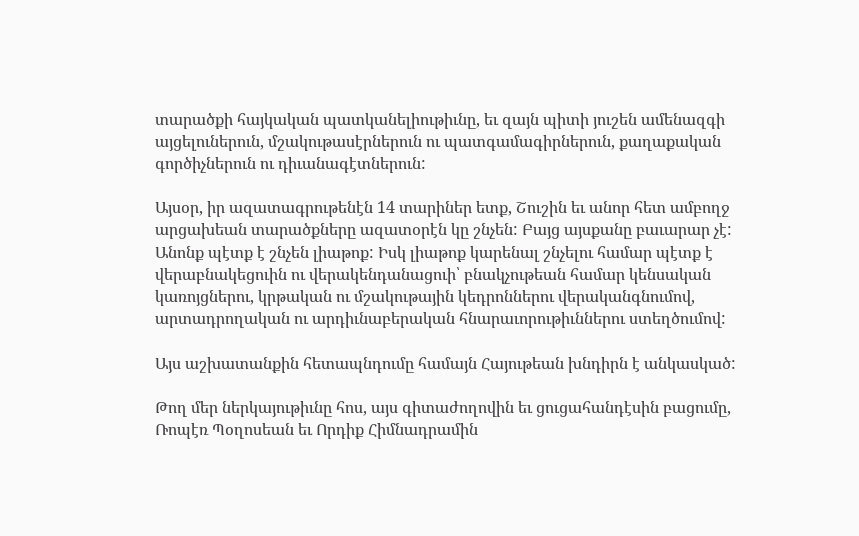տարածքի հայկական պատկանելիութիւնը, եւ զայն պիտի յուշեն ամենազգի այցելուներուն, մշակութասէրներուն ու պատգամագիրներուն, քաղաքական գործիչներուն ու դիւանագէտներուն:

Այսօր, իր ազատագրութենէն 14 տարիներ ետք, Շուշին եւ անոր հետ ամբողջ արցախեան տարածքները ազատօրէն կը շնչեն: Բայց այսքանը բաւարար չէ: Անոնք պէտք է շնչեն լիաթոք: Իսկ լիաթոք կարենալ շնչելու համար պէտք է վերաբնակեցուին ու վերակենդանացուի՝ բնակչութեան համար կենսական կառոյցներու, կրթական ու մշակութային կեդրոններու վերականգնումով, արտադրողական ու արդիւնաբերական հնարաւորութիւններու ստեղծումով:

Այս աշխատանքին հետապնդումը համայն Հայութեան խնդիրն է անկասկած:

Թող մեր ներկայութիւնը հոս, այս գիտաժողովին եւ ցուցահանդէսին բացումը, Ռոպէռ Պօղոսեան եւ Որդիք Հիմնադրամին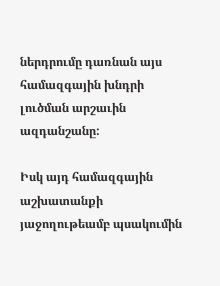ներդրումը դառնան այս համազգային խնդրի լուծման արշաւին ազդանշանը:

Իսկ այդ համազգային աշխատանքի յաջողութեամբ պսակումին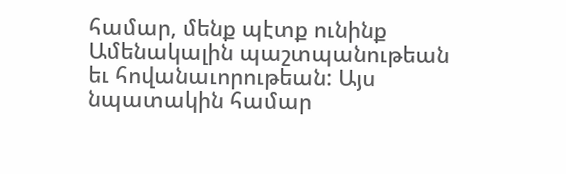համար, մենք պէտք ունինք Ամենակալին պաշտպանութեան եւ հովանաւորութեան: Այս նպատակին համար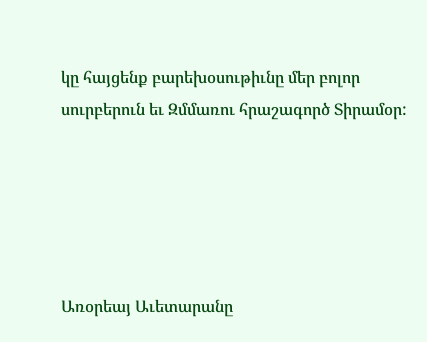կը հայցենք բարեխօսութիւնը մեր բոլոր սուրբերուն եւ Զմմառու հրաշագործ Տիրամօր:





Առօրեայ Աւետարանը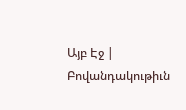Այբ Էջ | Բովանդակութիւն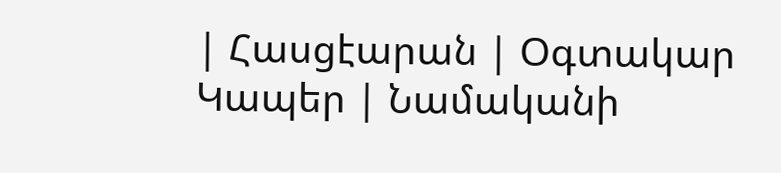| Հասցէարան | Օգտակար Կապեր | Նամականի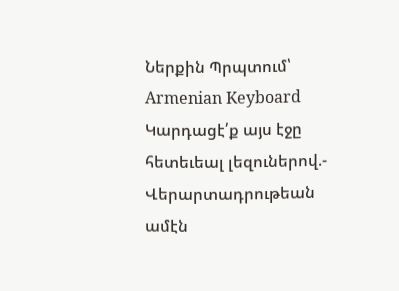Ներքին Պրպտում՝  Armenian Keyboard
Կարդացէ՛ք այս էջը հետեւեալ լեզուներով.-
Վերարտադրութեան ամէն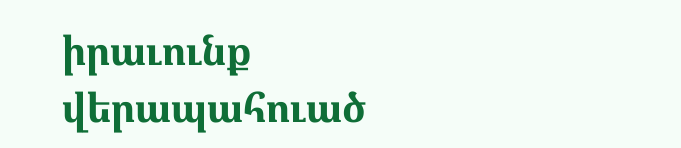իրաւունք վերապահուած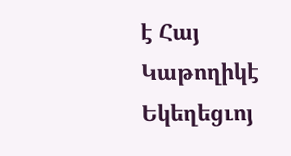է Հայ Կաթողիկէ Եկեղեցւոյ